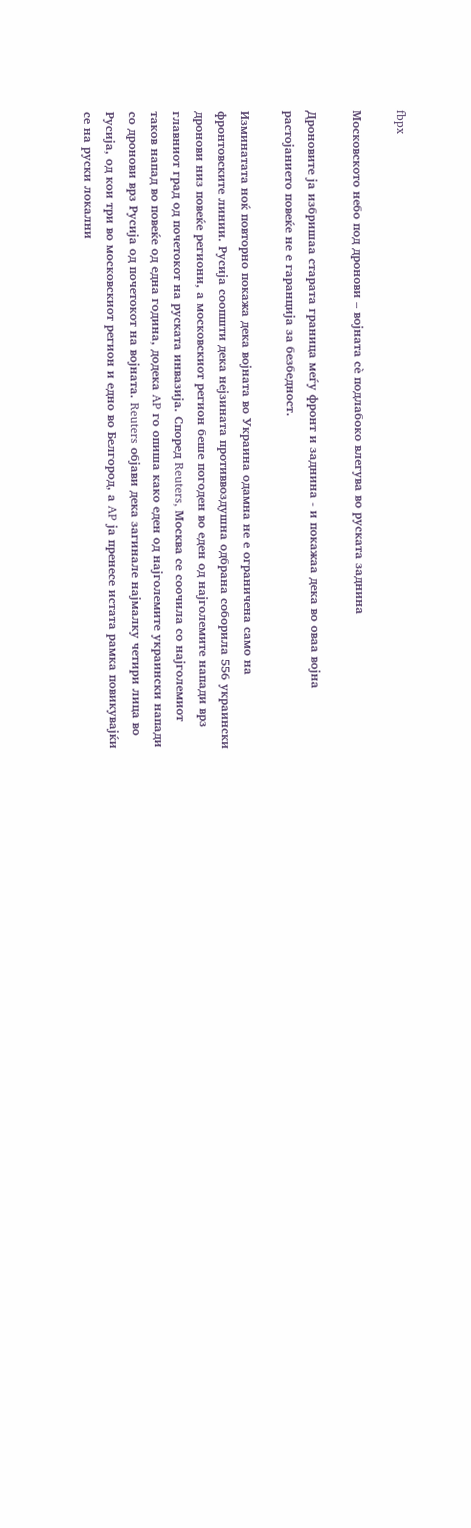fbpx

Московското небо под дронови – војната сè подлабоко влегува во руската заднина

Дроновите ја избришаа старата граница меѓу фронт и заднина - и покажаа дека во оваа војна растојанието повеќе не е гаранција за безбедност.

Изминатата ноќ повторно покажа дека војната во Украина одамна не е ограничена само на фронтовските линии. Русија соопшти дека нејзината противвоздушна одбрана соборила 556 украински дронови низ повеќе региони, а московскиот регион беше погоден во еден од најголемите напади врз главниот град од почетокот на руската инвазија. Според Reuters, Москва се соочила со најголемиот таков напад во повеќе од една година, додека AP го опиша како еден од најголемите украински напади со дронови врз Русија од почетокот на војната. Reuters објави дека загинале најмалку четири лица во Русија, од кои три во московскиот регион и едно во Белгород, а AP ја пренесе истата рамка повикувајќи се на руски локални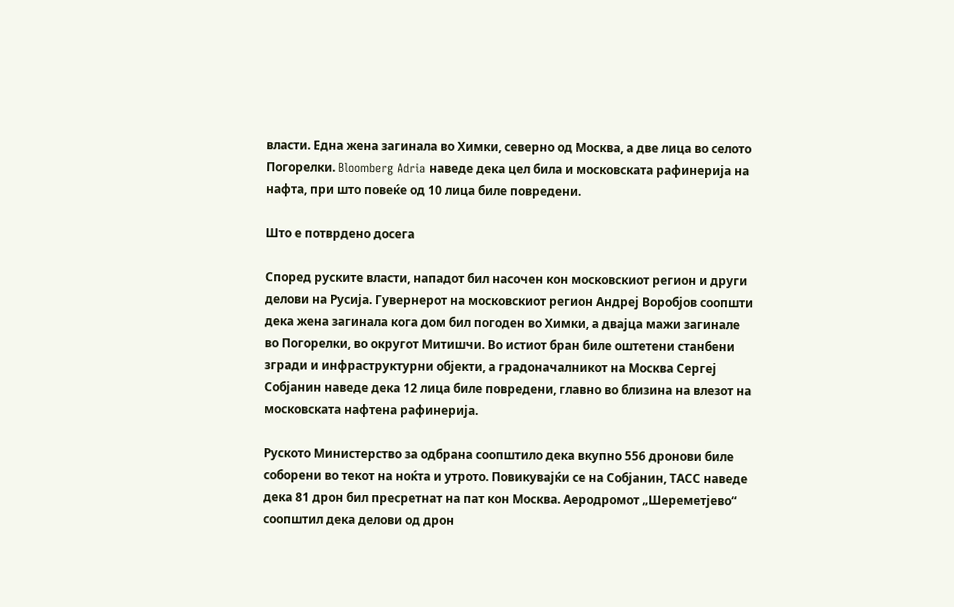власти. Една жена загинала во Химки, северно од Москва, а две лица во селото Погорелки. Bloomberg Adria наведе дека цел била и московската рафинерија на нафта, при што повеќе од 10 лица биле повредени.

Што е потврдено досега

Според руските власти, нападот бил насочен кон московскиот регион и други делови на Русија. Гувернерот на московскиот регион Андреј Воробјов соопшти дека жена загинала кога дом бил погоден во Химки, а двајца мажи загинале во Погорелки, во округот Митишчи. Во истиот бран биле оштетени станбени згради и инфраструктурни објекти, а градоначалникот на Москва Сергеј Собјанин наведе дека 12 лица биле повредени, главно во близина на влезот на московската нафтена рафинерија.

Руското Министерство за одбрана соопштило дека вкупно 556 дронови биле соборени во текот на ноќта и утрото. Повикувајќи се на Собјанин, ТАСС наведе дека 81 дрон бил пресретнат на пат кон Москва. Аеродромот „Шереметјево“ соопштил дека делови од дрон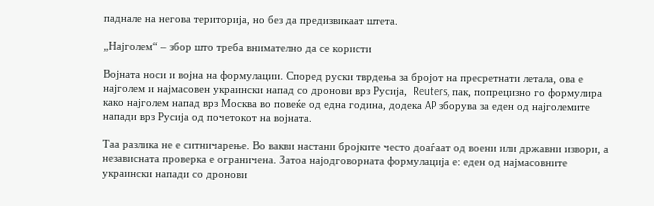паднале на негова територија, но без да предизвикаат штета.

„Најголем“ – збор што треба внимателно да се користи

Војната носи и војна на формулации. Според руски тврдења за бројот на пресретнати летала, ова е најголем и најмасовен украински напад со дронови врз Русија,  Reuters, пак, попрецизно го формулира како најголем напад врз Москва во повеќе од една година, додека AP зборува за еден од најголемите напади врз Русија од почетокот на војната.

Таа разлика не е ситничарење. Во вакви настани бројките често доаѓаат од воени или државни извори, а независната проверка е ограничена. Затоа најодговорната формулација е: еден од најмасовните украински напади со дронови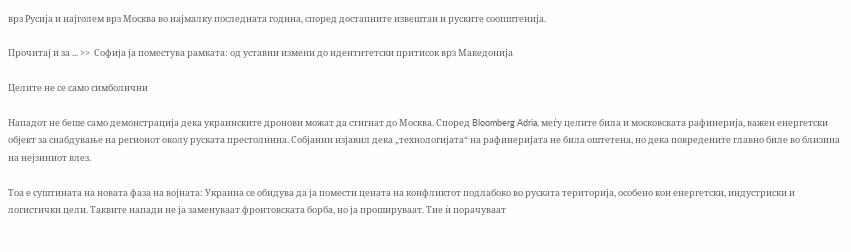врз Русија и најголем врз Москва во најмалку последната година, според достапните извештаи и руските соопштенија.

Прочитај и за ... >>  Софија ја поместува рамката: од уставни измени до идентитетски притисок врз Македонија

Целите не се само симболични

Нападот не беше само демонстрација дека украинските дронови можат да стигнат до Москва. Според Bloomberg Adria, меѓу целите била и московската рафинерија, важен енергетски објект за снабдување на регионот околу руската престолнина. Собјанин изјавил дека „технологијата“ на рафинеријата не била оштетена, но дека повредените главно биле во близина на нејзиниот влез.

Тоа е суштината на новата фаза на војната: Украина се обидува да ја помести цената на конфликтот подлабоко во руската територија, особено кон енергетски, индустриски и логистички цели. Таквите напади не ја заменуваат фронтовската борба, но ја прошируваат. Тие ѝ порачуваат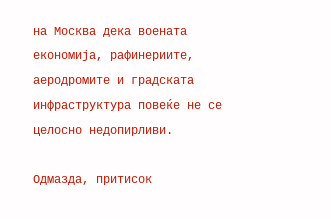на Москва дека воената економија, рафинериите, аеродромите и градската инфраструктура повеќе не се целосно недопирливи.

Одмазда, притисок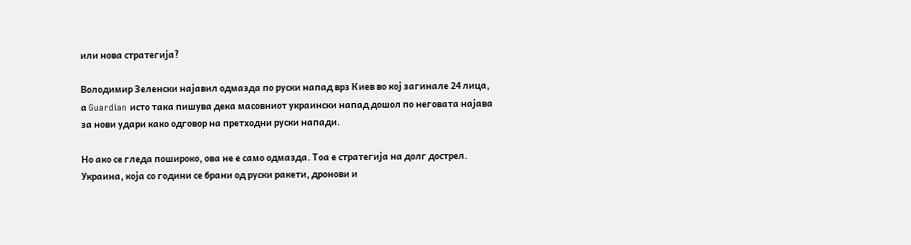или нова стратегија?

Володимир Зеленски најавил одмазда по руски напад врз Киев во кој загинале 24 лица, а Guardian исто така пишува дека масовниот украински напад дошол по неговата најава за нови удари како одговор на претходни руски напади.

Но ако се гледа пошироко, ова не е само одмазда. Тоа е стратегија на долг дострел. Украина, која со години се брани од руски ракети, дронови и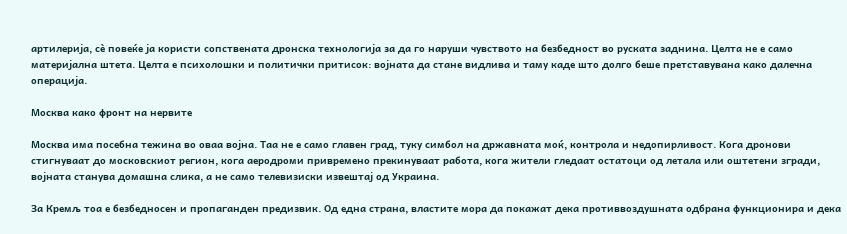артилерија, сè повеќе ја користи сопствената дронска технологија за да го наруши чувството на безбедност во руската заднина. Целта не е само материјална штета. Целта е психолошки и политички притисок: војната да стане видлива и таму каде што долго беше претставувана како далечна операција.

Москва како фронт на нервите

Москва има посебна тежина во оваа војна. Таа не е само главен град, туку симбол на државната моќ, контрола и недопирливост. Кога дронови стигнуваат до московскиот регион, кога аеродроми привремено прекинуваат работа, кога жители гледаат остатоци од летала или оштетени згради, војната станува домашна слика, а не само телевизиски извештај од Украина.

За Кремљ тоа е безбедносен и пропаганден предизвик. Од една страна, властите мора да покажат дека противвоздушната одбрана функционира и дека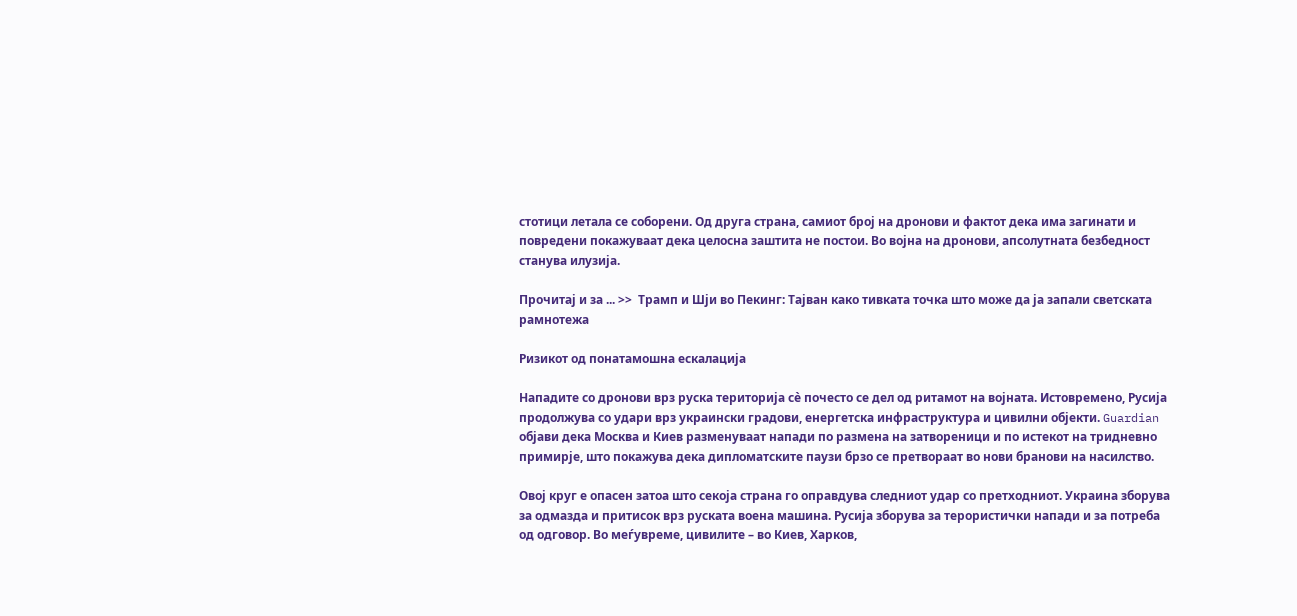стотици летала се соборени. Од друга страна, самиот број на дронови и фактот дека има загинати и повредени покажуваат дека целосна заштита не постои. Во војна на дронови, апсолутната безбедност станува илузија.

Прочитај и за ... >>  Трамп и Шји во Пекинг: Тајван како тивката точка што може да ја запали светската рамнотежа

Ризикот од понатамошна ескалација

Нападите со дронови врз руска територија сè почесто се дел од ритамот на војната. Истовремено, Русија продолжува со удари врз украински градови, енергетска инфраструктура и цивилни објекти. Guardian објави дека Москва и Киев разменуваат напади по размена на затвореници и по истекот на тридневно примирје, што покажува дека дипломатските паузи брзо се претвораат во нови бранови на насилство.

Овој круг е опасен затоа што секоја страна го оправдува следниот удар со претходниот. Украина зборува за одмазда и притисок врз руската воена машина. Русија зборува за терористички напади и за потреба од одговор. Во меѓувреме, цивилите – во Киев, Харков,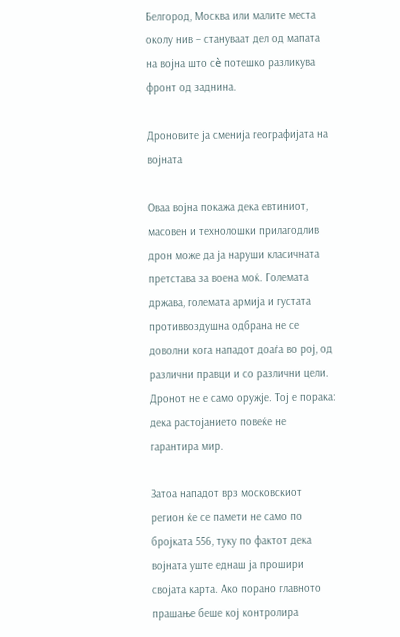Белгород, Москва или малите места околу нив – стануваат дел од мапата на војна што сè потешко разликува фронт од заднина.

Дроновите ја сменија географијата на војната

Оваа војна покажа дека евтиниот, масовен и технолошки прилагодлив дрон може да ја наруши класичната претстава за воена моќ. Големата држава, големата армија и густата противвоздушна одбрана не се доволни кога нападот доаѓа во рој, од различни правци и со различни цели. Дронот не е само оружје. Тој е порака: дека растојанието повеќе не гарантира мир.

Затоа нападот врз московскиот регион ќе се памети не само по бројката 556, туку по фактот дека војната уште еднаш ја прошири својата карта. Ако порано главното прашање беше кој контролира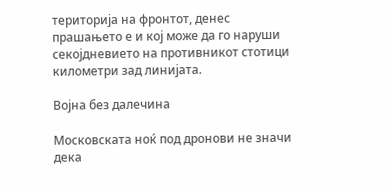територија на фронтот, денес прашањето е и кој може да го наруши секојдневието на противникот стотици километри зад линијата.

Војна без далечина

Московската ноќ под дронови не значи дека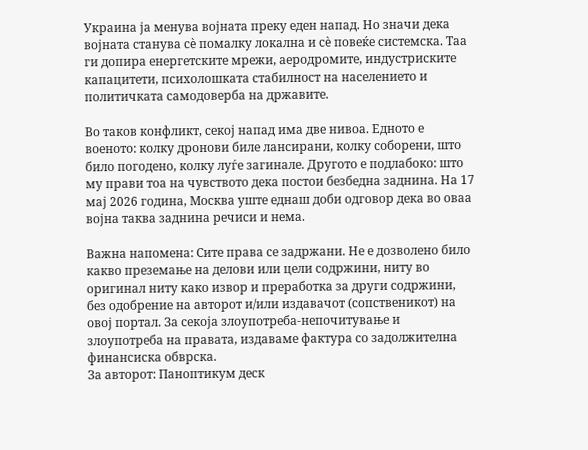Украина ја менува војната преку еден напад. Но значи дека војната станува сè помалку локална и сè повеќе системска. Таа ги допира енергетските мрежи, аеродромите, индустриските капацитети, психолошката стабилност на населението и политичката самодоверба на државите.

Во таков конфликт, секој напад има две нивоа. Едното е военото: колку дронови биле лансирани, колку соборени, што било погодено, колку луѓе загинале. Другото е подлабоко: што му прави тоа на чувството дека постои безбедна заднина. На 17 мај 2026 година, Москва уште еднаш доби одговор дека во оваа војна таква заднина речиси и нема.

Важна напомена: Сите права се задржани. Не е дозволено било какво преземање на делови или цели содржини, ниту во оригинал ниту како извор и преработка за други содржини, без одобрение на авторот и/или издавачот (сопственикот) на овој портал. За секоја злоупотреба-непочитување и злоупотреба на правата, издаваме фактура со задолжителна финансиска обврска.
За авторот: Паноптикум деск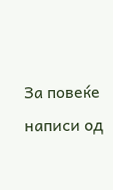За повеќе написи од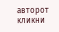авторот кликни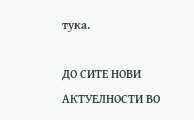тука.

ДО СИТЕ НОВИ АКТУЕЛНОСТИ ВО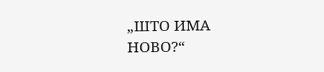„ШТО ИМА НОВО?“